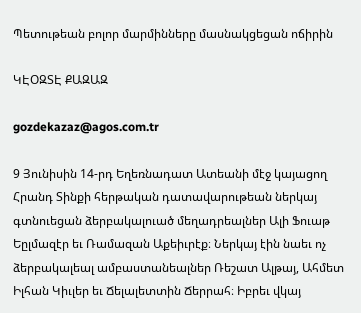Պետութեան բոլոր մարմինները մասնակցեցան ոճիրին

ԿԷՕԶՏԷ ՔԱԶԱԶ

gozdekazaz@agos.com.tr

9 Յունիսին 14-րդ Եղեռնադատ Ատեանի մէջ կայացող Հրանդ Տինքի հերթական դատավարութեան ներկայ գտնուեցան ձերբակալուած մեղադրեալներ Ալի Ֆուաթ Եըլմազէր եւ Ռամազան Աքեիւրէք։ Ներկայ էին նաեւ ոչ ձերբակալեալ ամբաստանեալներ Ռեշատ Ալթայ, Ահմետ Իլհան Կիւլեր եւ Ճելալետտին Ճերրահ։ Իբրեւ վկայ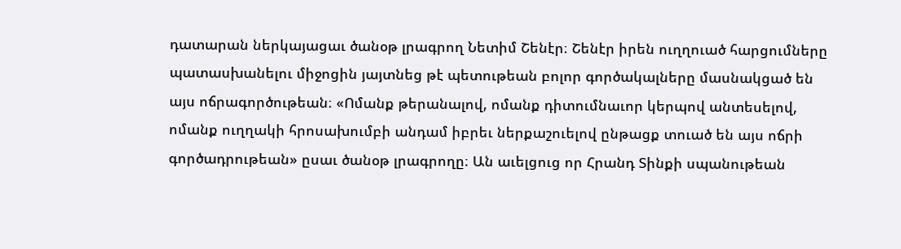դատարան ներկայացաւ ծանօթ լրագրող Նետիմ Շենէր։ Շենէր իրեն ուղղուած հարցումները պատասխանելու միջոցին յայտնեց թէ պետութեան բոլոր գործակալները մասնակցած են այս ոճրագործութեան։ «Ոմանք թերանալով, ոմանք դիտումնաւոր կերպով անտեսելով, ոմանք ուղղակի հրոսախումբի անդամ իբրեւ ներքաշուելով ընթացք տուած են այս ոճրի գործադրութեան» ըսաւ ծանօթ լրագրողը։ Ան աւելցուց որ Հրանդ Տինքի սպանութեան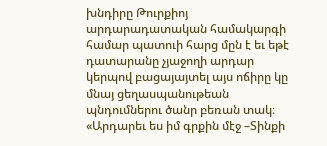խնդիրը Թուրքիոյ արդարադատական համակարգի համար պատուի հարց մըն է եւ եթէ դատարանը չյաջողի արդար կերպով բացայայտել այս ոճիրը կը մնայ ցեղասպանութեան պնդումներու ծանր բեռան տակ։ «Արդարեւ ես իմ գրքին մէջ –Տինքի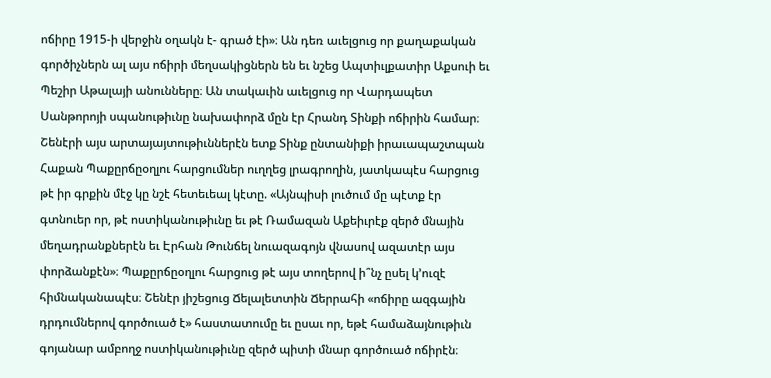ոճիրը 1915-ի վերջին օղակն է- գրած էի»։ Ան դեռ աւելցուց որ քաղաքական գործիչներն ալ այս ոճիրի մեղսակիցներն են եւ նշեց Ապտիւլքատիր Աքսուի եւ Պեշիր Աթալայի անունները։ Ան տակաւին աւելցուց որ Վարդապետ Սանթորոյի սպանութիւնը նախափորձ մըն էր Հրանդ Տինքի ոճիրին համար։ Շենէրի այս արտայայտութիւններէն ետք Տինք ընտանիքի իրաւապաշտպան Հաքան Պաքըրճըօղլու հարցումներ ուղղեց լրագրողին, յատկապէս հարցուց թէ իր գրքին մէջ կը նշէ հետեւեալ կէտը. «Այնպիսի լուծում մը պէտք էր գտնուեր որ, թէ ոստիկանութիւնը եւ թէ Ռամազան Աքեիւրէք զերծ մնային մեղադրանքներէն եւ Էրհան Թունճել նուազագոյն վնասով ազատէր այս փորձանքէն»։ Պաքըրճըօղլու հարցուց թէ այս տողերով ի՞նչ ըսել կ՚ուզէ հիմնականապէս։ Շենէր յիշեցուց Ճելալետտին Ճերրահի «ոճիրը ազգային դրդումներով գործուած է» հաստատումը եւ ըսաւ որ, եթէ համաձայնութիւն գոյանար ամբողջ ոստիկանութիւնը զերծ պիտի մնար գործուած ոճիրէն։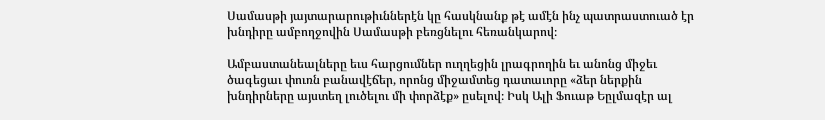Սամասթի յայտարարութիւններէն կը հասկնանք թէ ամէն ինչ պատրաստուած էր խնդիրը ամբողջովին Սամասթի բեռցնելու հեռանկարով։

Ամբաստանեալները եւս հարցումներ ուղղեցին լրագրողին եւ անոնց միջեւ ծագեցաւ փուռն բանավէճեր, որոնց միջամտեց դատաւորը «ձեր ներքին խնդիրները այստեղ լուծելու մի փորձէք» ըսելով։ Իսկ Ալի Ֆուաթ Եըլմազէր ալ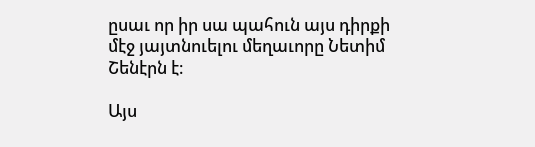ըսաւ որ իր սա պահուն այս դիրքի մէջ յայտնուելու մեղաւորը Նետիմ Շենէրն է։

Այս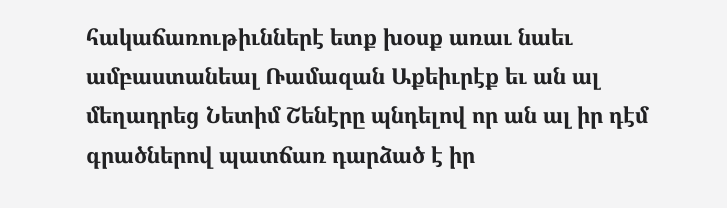հակաճառութիւններէ ետք խօսք առաւ նաեւ ամբաստանեալ Ռամազան Աքեիւրէք եւ ան ալ մեղադրեց Նետիմ Շենէրը պնդելով որ ան ալ իր դէմ գրածներով պատճառ դարձած է իր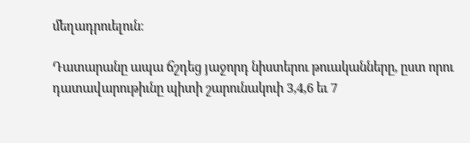մեղադրուելուն։

Դատարանը ապա ճշդեց յաջորդ նիստերու թուականները, ըստ որու դատավարութիւնը պիտի շարունակուի 3,4,6 եւ 7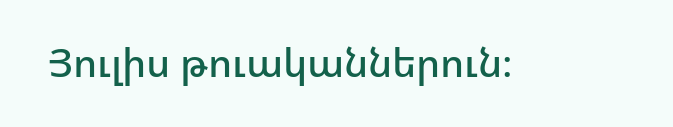Յուլիս թուականներուն։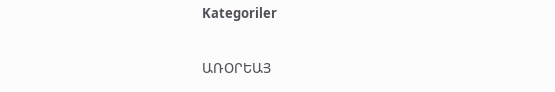Kategoriler

ԱՌՕՐԵԱՅ